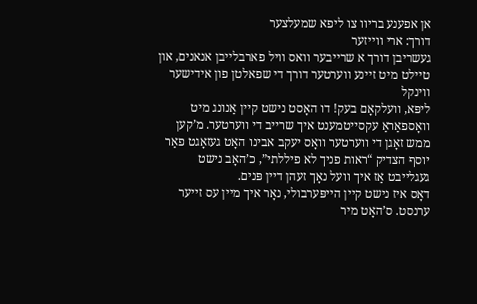אן אפענע בריוו צו ליפא שמעלצער
דורך: ארי ווייזער
געשריבן דורך א שרייבער וואס וויל פארבלייבן אנאנים, און טיילט מיט זיינע ווערטער דורך די שפאלטן פון אידישער ווינקל
ליפּא, וועלקאָם בעק! דו האָסט נישט קיין אַנונג מיט וואָספאַראַ עקסייטמענט איך שרייב די ווערטער. מ’קען ממש זאָגן די ווערטער וואָס יעקב אבינו האָט געזאָגט פאַר יוסף הצדיק “ראות פניך לא פיללתי”, כ’האָב נישט געגלייבט אַז איך וועל נאָך זעהן דיין פּנים.
דאָס איז נישט קיין הייפּערבולי, נאָר איך מיין עס זייער ערנסט. ס’האָט מיר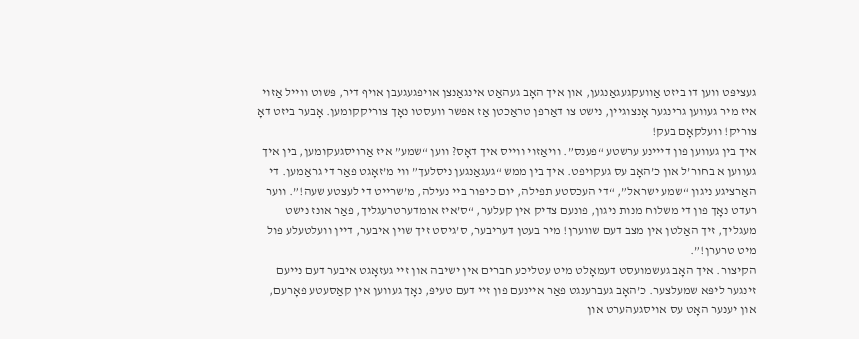געציפּט ווען דו ביזט אַוועקגעגאַנגען, און איך האָב געהאַט אינגאַנצן אויפגעגעבן אויף דיר, פּשוט ווייל אַזוי איז מיר געווען גרינגער אָנצוגיין, נישט צו דאַרפן טראַכטן אַז אפשר וועסטו נאָך צוריקקומען. אָבער ביזט דאָ צוריק! וועלקאָם בעק!
איך בין געווען פון דייינע ערשטע “פענס”. וויאַזוי ווייס איך דאָס? ווען “שמע” איז אַרויסגעקומען, בין איך געווען א בחור’ל און כ’האָב עס געקויפט. איך בין ממש “געגאַנגען ניסלעך” ווי מ’זאָגט פאַר די גראַמען. די האַרציגע ניגון “שמע ישראל”, “די העכסטע תפילה, יום כיפּור ביי נעילה, מ’שרייט די לעצטע שעה!”. ווער רעדט נאָך פון די משלוח מנות ניגון, פונעם צדיק אין קעלער, “ס’איז אומדערטרעגליך, פאַר אונז נישט מעגליך, זיך האַלטן אין מצב דעם שווערן! מיר בעטן דעריבער, ס’גיסט זיך שוין איבער, דיין וועלטעלע פול מיט טרערן!”.
הקיצור. איך האָב געשמועסט דעמאָלט מיט עטליכע חברים אין ישיבה און זיי געזאָגט איבער דעם נייעם זינגער ליפּא שמעלצער. כ’האָב געברענגט פאַר איינעם פון זיי דעם טעיפּ, נאָך געווען אין קאַסעטע פאָרעם, און יענער האָט עס אויסגעהערט און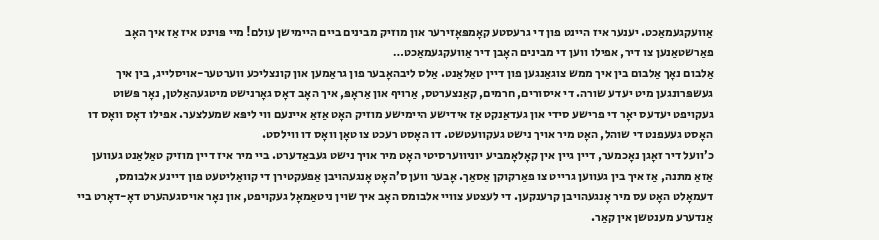אַוועקגעמאַכט. יענער איז היינט פון די גרעסטע קאָמפּאָזירער און מוזיק מבינים ביים היימישן עולם! מיי פּוינט איז אַז איך האָב פאַרשטאַנען צו דיר, אפילו ווען די מבינים האָבן דיר אַוועקגעמאַכט…
אַלבום נאָך אַלבום בין איך ממש צוגאַנגען פון דיין טאַלאַנט. אַלס ליבהאָבער פון גראַמען און קונצליכע ווערטער-אויסלייג, בין איך געשפּרונגען מיט יעדע שורה. די איסורים, חרמים, קאַנצערטס, אַרויף און אַראָפּ, איך האָב דאָס גאָרנישט מיטגעהאַלטן, נאָר פּשוט געקויפט יעדעס יאָר די פרישע סידי און געדאַנקט אַז אידישע היימישע מוזיק האָט אַזאַ איינעם ווי ליפּא שמעלצער. אפילו דאָס וואָס דו האָסט געעפנט די שוהל, האָט מיר אויך נישט געקוועטשט. דו האָסט רעכט צו טאָן וואָס דו ווילסט.
כ’וועל דיר זאָגן נאָכמער, דיין גיין אין קאָלאָמביע יוניווערסיטי האָט מיר אויך נישט געבאַדערט. ביי מיר איז דיין מוזיק טאַלאַנט געווען אַזאַ מתנה, אַז איך בין געווען גרייט צו פאַרקוקן אַסאַך. אָבער ווען ס’האָט אָנגעהויבן אַפעקטירן די קוואַליטעט פון דיינע אלבומס, דעמאָלט האָט עס מיר אָנגעהויבן קרענקען. די לעצטע צוויי אלבומס האָב איך שוין ניטאַמאָל געקויפט, און נאָר אויסגעהערט דאָ-דאָרט ביי אַנדערע מענטשן אין קאַר.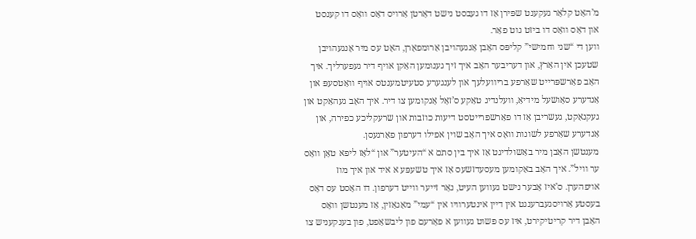מ’האָט קלאָר געקענט שפּירן אַז דו געבסט נישט דאָרטן אַרויס דאָס וואָס דו קענסט און דאָס וואָס דו ביזט גוט פאַר.
ווען די “שני וחמישי” קליפּס האָבן אָנגעהויבן אַרומפאָרן, האָט עס מיר אָנגעהויבן שטעכן אין האַרץ, און דעריבער האָב איך זיך גענומען האַקן אויף דיר געפערליך. איך האָב פאַרשפּרייט שאַרפע בריוועלעך און לענגערע סטעיטמענטס אויף וואַטסעפּ און אַנדערע סאָושעל מידיאַ, וועלנדיג טאַקע ס’זאָל אָנקומען צו דיר. איך האָב געהאַקט און געקנאַקט, געשריבן אַז דו פאַרשפּרייטסט דיעות כוזבות און שרעקליכע כפירה, און אַנדערע שאַרפע לשונות וואָס איך האָב שוין אפילו דערפון פאַרגעסן.
מענטשן האָבן מיר באַשולדיגט אַז איך בין סתם א “העיטער” און “לאָז ליפּא טאָן וואָס ער וויל”. איך האָב באַקומען מעסעדזשעס אַז איך טשעפּע א איד און איך מוז אויפהערן. ס’איז אָבער נישט געווען העיט, נאָר זייער ווייט דערפון. דו האָסט עס דאָס בעסטע אַרויסגעברענגט אין דיין אינטערוויו אין “עמי” מאַגאַזין, אַז מענטשן וואָס האָבן דיר קריטיקירט, איז עס פּשוט געווען א פאָרעם פון ליבשאַפט, פון בענקעניש צו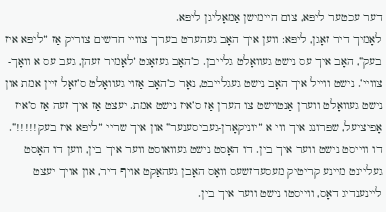דער עכטער ליפּא, צום היימישן אַמאָליגן ליפּא.
לאָמיך דיר זאָגן, ליפּא: ווען איך האָב געהערט בערך צוויי חדשים צוריק אַז “ליפּא איז בעק”, האָב איך עס נישט געוואָלט גלייבן. כ’האָב געזאָגט ‘לאָמיר זעהן, געב עס א וואָך-צוויי’. נישט ווייל איך האָב נישט געגלייבט, נאָר כ’האָב אַזוי געוואָלט ס’זאָל זיין אמת און נישט געוואָלט ווערן אַנטוישט צו הערן אַז ס’איז נישט אמת. יעצט אַז איך זעה אַז ס’איז אָפיציעל, שפּרונג איך ווי א “יוניקאָרן-געביסענער” און איך שריי “ליפּא איז בעק!!!!!”.
דו ווייסט נישט ווער איך בין. דו האָסט נישט געוואוסט ווער איך בין, ווען דו האָסט געליינט מיינע קריטיק מעסעדזשעס וואָס האָבן געהאַקט אויף דיר, און אויך יעצט ליינענדיג דאָס, ווייסטו נישט ווער איך בין.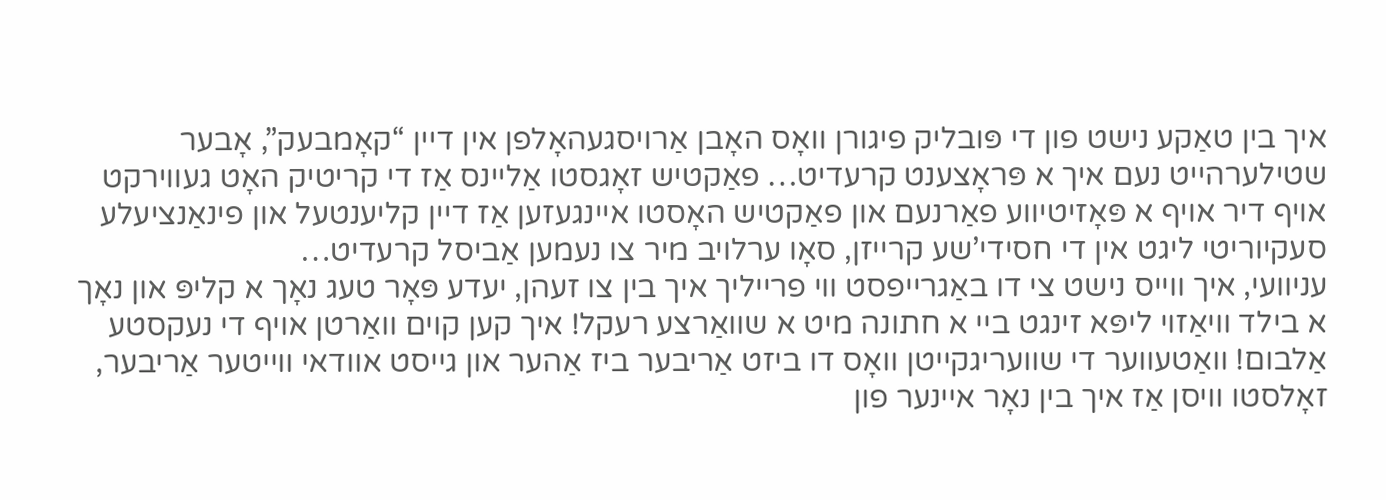איך בין טאַקע נישט פון די פּובליק פיגורן וואָס האָבן אַרויסגעהאָלפן אין דיין “קאָמבעק”, אָבער שטילערהייט נעם איך א פּראָצענט קרעדיט… פאַקטיש זאָגסטו אַליינס אַז די קריטיק האָט געווירקט אויף דיר אויף א פּאָזיטיווע פאַרנעם און פאַקטיש האָסטו איינגעזען אַז דיין קליענטעל און פינאַנציעלע סעקיוריטי ליגט אין די חסידי’שע קרייזן, סאָו ערלויב מיר צו נעמען אַביסל קרעדיט…
עניוועי, איך ווייס נישט צי דו באַגרייפסט ווי פרייליך איך בין צו זעהן, יעדע פּאָר טעג נאָך א קליפּ און נאָך א בילד וויאַזוי ליפּא זינגט ביי א חתונה מיט א שוואַרצע רעקל! איך קען קוים וואַרטן אויף די נעקסטע אַלבום! וואַטעווער די שוועריגקייטן וואָס דו ביזט אַריבער ביז אַהער און גייסט אוודאי ווייטער אַריבער, זאָלסטו וויסן אַז איך בין נאָר איינער פון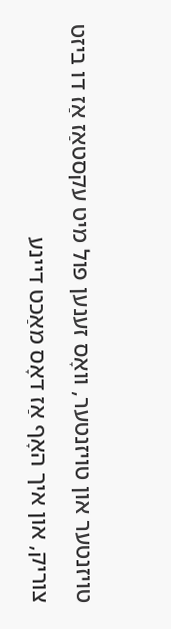טויזנטער און טויזנטער, וואָס זענען פול מיט עקסטאַז אַז דו ביזט צוריק, און איך האָף אַז דאָס מאַכט דיינע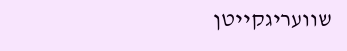שוועריגקייטן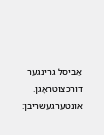אַביסל גרינגער דורכצוטראָגן.
אונטערגעשריבן: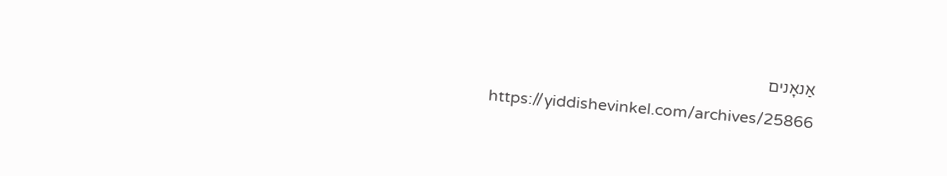אַנאָנים
https://yiddishevinkel.com/archives/25866